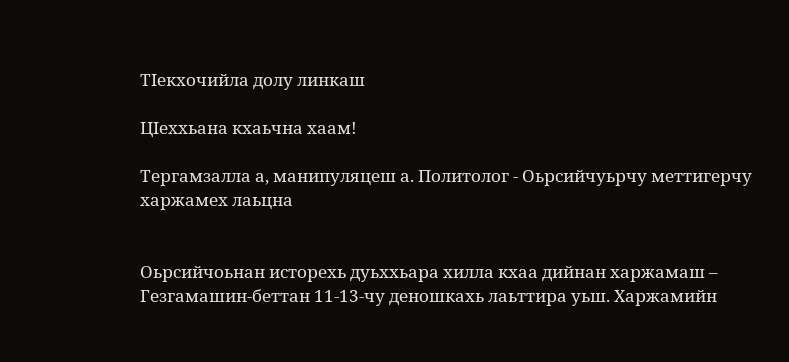ТIекхочийла долу линкаш

ЦIеххьана кхаьчна хаам!

Тергамзалла а, манипуляцеш а. Политолог - Оьрсийчуьрчу меттигерчу харжамех лаьцна


Оьрсийчоьнан исторехь дуьххьара хилла кхаа дийнан харжамаш – Гезгамашин-беттан 11-13-чу деношкахь лаьттира уьш. Харжамийн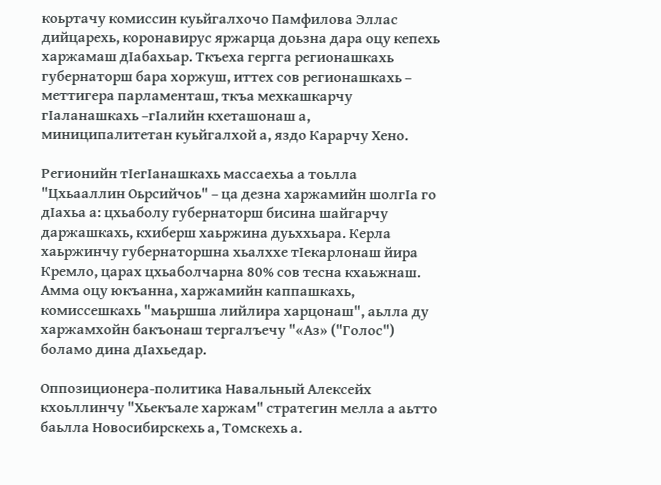коьртачу комиссин куьйгалхочо Памфилова Эллас дийцарехь, коронавирус яржарца доьзна дара оцу кепехь харжамаш дIабахьар. Ткъеха гергга регионашкахь губернаторш бара хоржуш, иттех сов регионашкахь – меттигера парламенташ, ткъа мехкашкарчу гIаланашкахь –гIалийн кхеташонаш а, миниципалитетан куьйгалхой а, яздо Карарчу Хено.

Регионийн тIегIанашкахь массаехьа а тоьлла "Цхьааллин Оьрсийчоь" – ца дезна харжамийн шолгIа го дIахьа а: цхьаболу губернаторш бисина шайгарчу даржашкахь, кхиберш хаьржина дуьххьара. Керла хаьржинчу губернаторшна хьалххе тIекарлонаш йира Кремло, царах цхьаболчарна 80% сов тесна кхаьжнаш. Амма оцу юкъанна, харжамийн каппашкахь, комиссешкахь "маьршша лийлира харцонаш", аьлла ду харжамхойн бакъонаш тергалъечу "«Аз» ("Голос") боламо дина дIахьедар.

Оппозиционера-политика Навальный Алексейх кхоьллинчу "Хьекъале харжам" стратегин мелла а аьтто баьлла Новосибирскехь а, Томскехь а.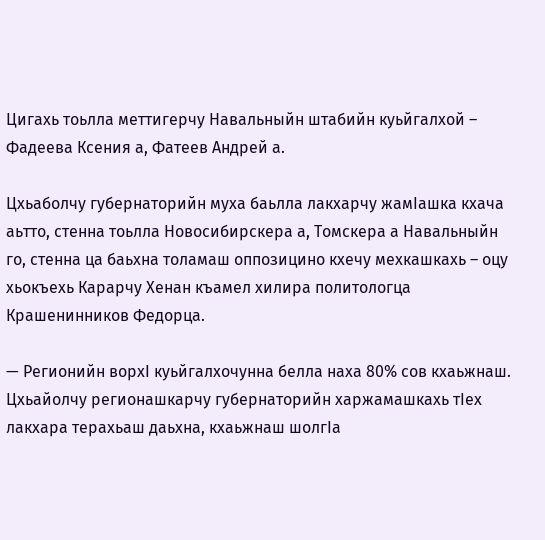Цигахь тоьлла меттигерчу Навальныйн штабийн куьйгалхой – Фадеева Ксения а, Фатеев Андрей а.

Цхьаболчу губернаторийн муха баьлла лакхарчу жамIашка кхача аьтто, стенна тоьлла Новосибирскера а, Томскера а Навальныйн го, стенна ца баьхна толамаш оппозицино кхечу мехкашкахь – оцу хьокъехь Карарчу Хенан къамел хилира политологца Крашенинников Федорца.

— Регионийн ворхI куьйгалхочунна белла наха 80% сов кхаьжнаш. Цхьайолчу регионашкарчу губернаторийн харжамашкахь тIех лакхара терахьаш даьхна, кхаьжнаш шолгIа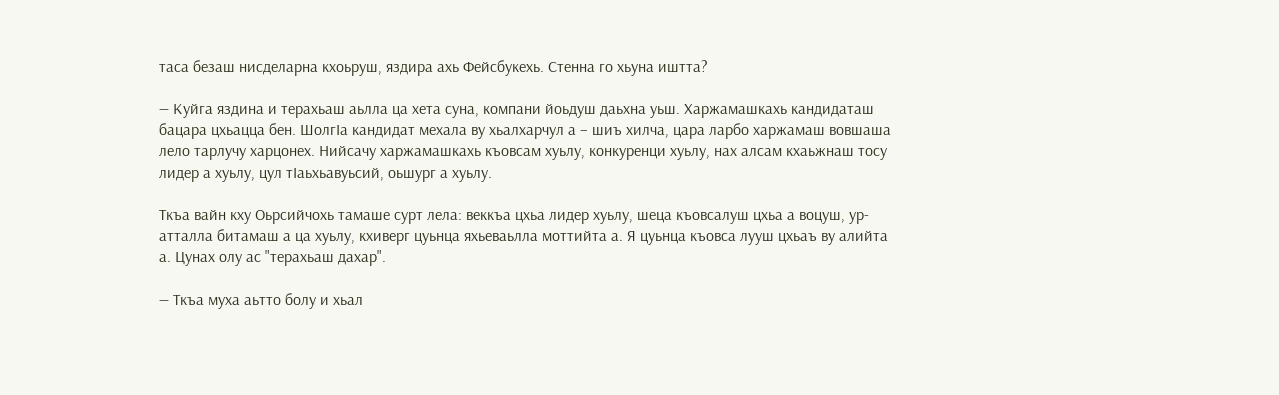таса безаш нисделарна кхоьруш, яздира ахь Фейсбукехь. Стенна го хьуна иштта?

— Куйга яздина и терахьаш аьлла ца хета суна, компани йоьдуш даьхна уьш. Харжамашкахь кандидаташ бацара цхьацца бен. ШолгIа кандидат мехала ву хьалхарчул а – шиъ хилча, цара ларбо харжамаш вовшаша лело тарлучу харцонех. Нийсачу харжамашкахь къовсам хуьлу, конкуренци хуьлу, нах алсам кхаьжнаш тосу лидер а хуьлу, цул тIаьхьавуьсий, оьшург а хуьлу.

Ткъа вайн кху Оьрсийчохь тамаше сурт лела: веккъа цхьа лидер хуьлу, шеца къовсалуш цхьа а воцуш, ур-атталла битамаш а ца хуьлу, кхиверг цуьнца яхьеваьлла моттийта а. Я цуьнца къовса лууш цхьаъ ву алийта а. Цунах олу ас "терахьаш дахар".

— Ткъа муха аьтто болу и хьал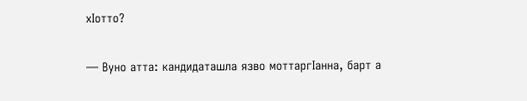хIотто?

— Вуно атта: кандидаташла язво моттаргIанна, барт а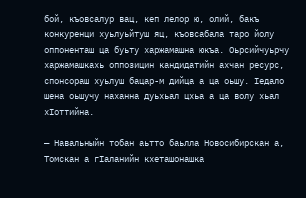бой, къовсалур вац, кеп лелор ю, олий, бакъ конкуренци хуьлуьйтуш яц, къовсабала таро йолу оппоненташ ца буьту харжамашна юкъа. Оьрсийчуьрчу харжамашкахь оппозицин кандидатийн ахчан ресурс, спонсораш хуьлуш бацар-м дийца а ца оьшу. Iедало шена оьшучу наханна дуьхьал цхьа а ца волу хьал хIоттийна.

— Навальныйн тобан аьтто баьлла Новосибирскан а, Томскан а гIаланийн кхеташонашка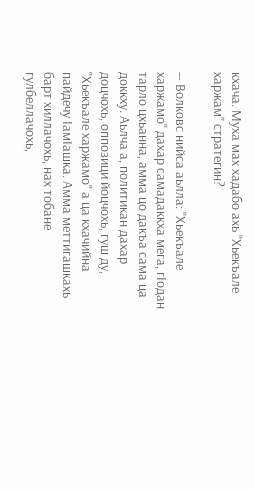кхача. Муха мах хадабо ахь "Хьекъале харжам" стратегин?

— Волковс нийса аьлла: "Хьекъале харжамо" дахар самадаккха мега, гIодан тарло цхьанна, амма цо дакъа сама ца доккху. Аьлча а, политикан дахар доцчохь, оппозици йоцчохь, гуш ду, "Хьекъале харжамо" а ца кхачийна пайдечу IамIашка. Амма меттигашкахь барт хиллачохь, нах тобане гулбеллачохь,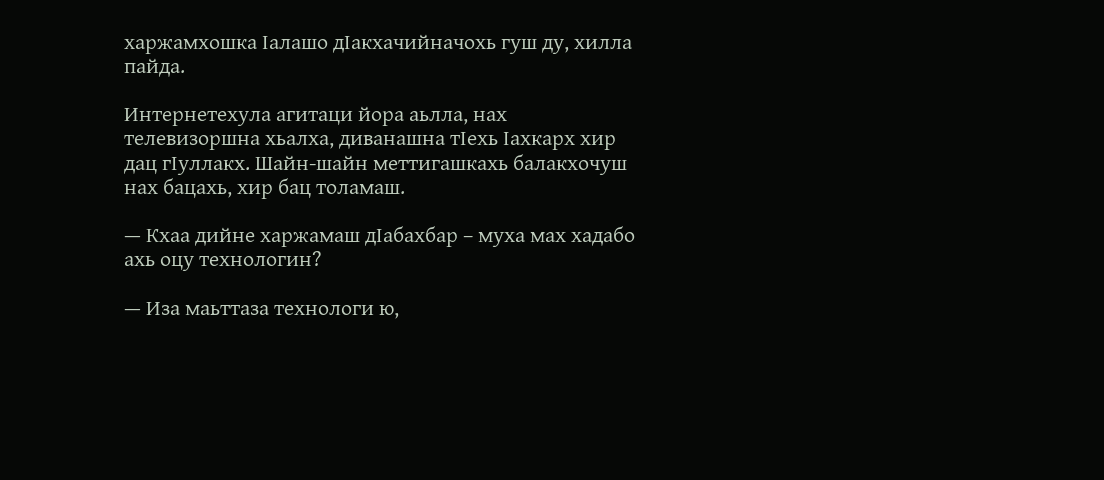харжамхошка Iалашо дIакхачийначохь гуш ду, хилла пайда.

Интернетехула агитаци йора аьлла, нах телевизоршна хьалха, диванашна тIехь Iахкарх хир дац гIуллакх. Шайн-шайн меттигашкахь балакхочуш нах бацахь, хир бац толамаш.

— Кхаа дийне харжамаш дIабахбар – муха мах хадабо ахь оцу технологин?

— Иза маьттаза технологи ю,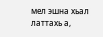мел эшна хьал латтахь а,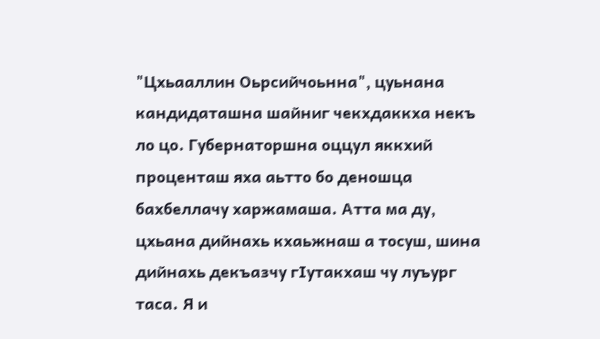"Цхьааллин Оьрсийчоьнна", цуьнана кандидаташна шайниг чекхдаккха некъ ло цо. Губернаторшна оццул яккхий проценташ яха аьтто бо деношца бахбеллачу харжамаша. Атта ма ду, цхьана дийнахь кхаьжнаш а тосуш, шина дийнахь декъазчу гIутакхаш чу луъург таса. Я и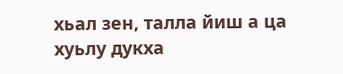хьал зен, талла йиш а ца хуьлу дукха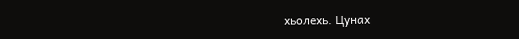хьолехь. Цунах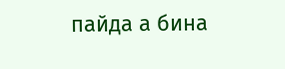пайда а бина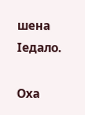шена Iедало.

Оха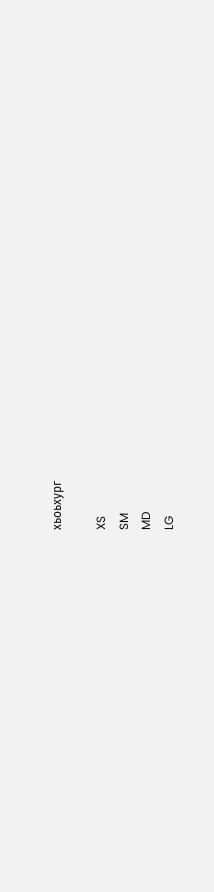хьоьхург

XS
SM
MD
LG